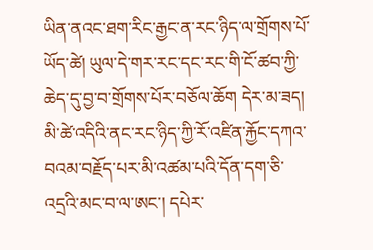ཡིན་ནའང་ཐག་རིང་རྒྱང་ན་རང་ཉིད་ལ་གྲོགས་པོ་ཡོད་ཚེ། ཡུལ་དེ་གར་རང་དང་རང་གི་ངོ་ཚབ་ཀྱི་ཆེད་དུ་བྱ་བ་གྲོགས་པོར་བཅོལ་ཆོག དེར་མ་ཟད། མི་ཚེ་འདིའི་ནང་རང་ཉིད་ཀྱི་རོ་འཛིན་རྐྱོང་དཀའ་བའམ་བརྗོད་པར་མི་འཚམ་པའི་དོན་དག་ཅི་འདྲའི་མང་བ་ལ་ཨང་། དཔེར་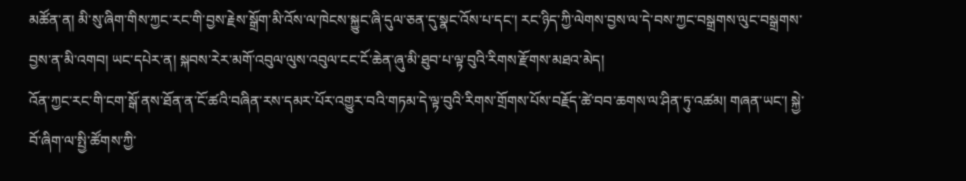མཚོན་ན། མི་སུ་ཞིག་གིས་ཀྱང་རང་གི་བྱས་རྗེས་སྒྲོག་མི་འོས་ལ་ཁེངས་སྐྱུང་ཞི་དུལ་ཅན་དུ་སྣང་འོས་པ་དང་། རང་ཉིད་ཀྱི་ལེགས་བྱས་ལ་དེ་བས་ཀྱང་བསྒྲགས་ལུང་བསྒྲགས་བྱས་ན་མི་འགབ། ཡང་དཔེར་ན། སྐབས་རེར་མགོ་འབུལ་ལུས་འབུལ་ངང་ངོ་ཆེན་ཞུ་མི་ཐུབ་པ་ལྟ་བུའི་རིགས་རྫོགས་མཐའ་མེད།
འོན་ཀྱང་རང་གི་ངག་སྒོ་ནས་ཐོན་ན་ངོ་ཚའི་བཞིན་རས་དམར་པོར་འགྱུར་བའི་གཏམ་དེ་ལྟ་བུའི་རིགས་གྲོགས་པོས་བརྗོད་ཚེ་བབ་ཆགས་ལ་ཤིན་ཏུ་འཚམ། གཞན་ཡང་། སྐྱེ་བོ་ཞིག་ལ་སྤྱི་ཚོགས་ཀྱི་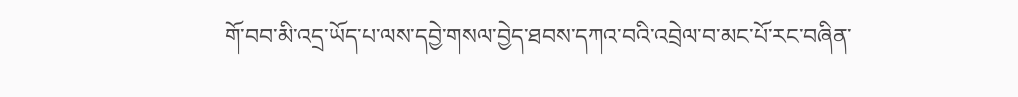གོ་བབ་མི་འདྲ་ཡོད་པ་ལས་དབྱེ་གསལ་བྱེད་ཐབས་དཀའ་བའི་འབྲེལ་བ་མང་པོ་རང་བཞིན་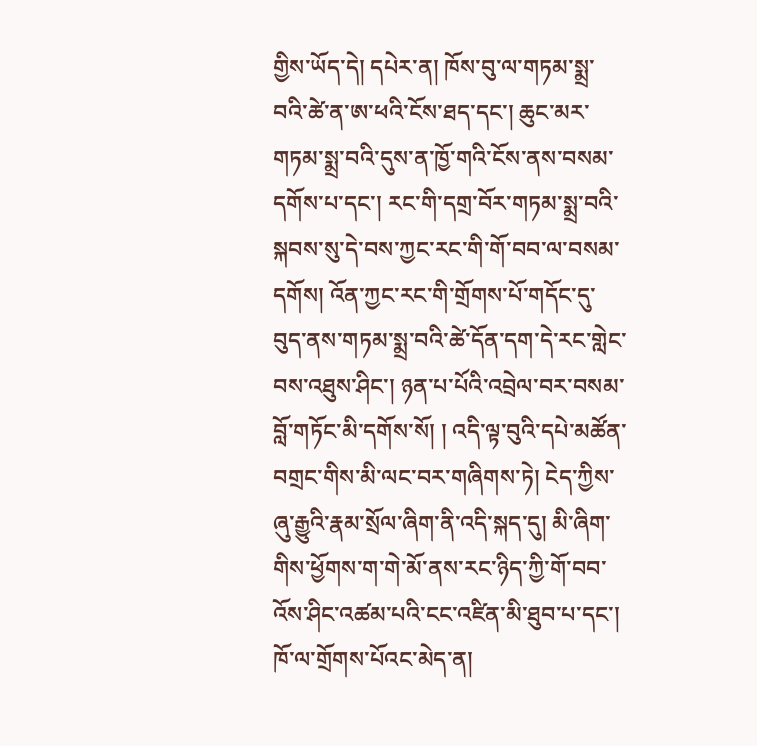གྱིས་ཡོད་དེ། དཔེར་ན། ཁོས་བུ་ལ་གཏམ་སྨྲ་བའི་ཚེ་ན་ཨ་ཕའི་ངོས་ཐད་དང་། ཆུང་མར་གཏམ་སྨྲ་བའི་དུས་ན་ཁྱོ་གའི་ངོས་ནས་བསམ་དགོས་པ་དང་། རང་གི་དགྲ་བོར་གཏམ་སྨྲ་བའི་སྐབས་སུ་དེ་བས་ཀྱང་རང་གི་གོ་བབ་ལ་བསམ་དགོས། འོན་ཀྱང་རང་གི་གྲོགས་པོ་གདོང་དུ་བུད་ནས་གཏམ་སྨྲ་བའི་ཚེ་དོན་དག་དེ་རང་གླེང་བས་འཐུས་ཤིང་། ཉན་པ་པོའི་འབྲེལ་བར་བསམ་བློ་གཏོང་མི་དགོས་སོ། ། འདི་ལྟ་བུའི་དཔེ་མཚོན་བགྲང་གིས་མི་ལང་བར་གཞིགས་ཏེ། ངེད་ཀྱིས་ཞུ་རྒྱུའི་རྣམ་སྲོལ་ཞིག་ནི་འདི་སྐད་དུ། མི་ཞིག་གིས་ཕྱོགས་ག་གེ་མོ་ནས་རང་ཉིད་ཀྱི་གོ་བབ་འོས་ཤིང་འཚམ་པའི་ངང་འཛིན་མི་ཐུབ་པ་དང་། ཁོ་ལ་གྲོགས་པོའང་མེད་ན།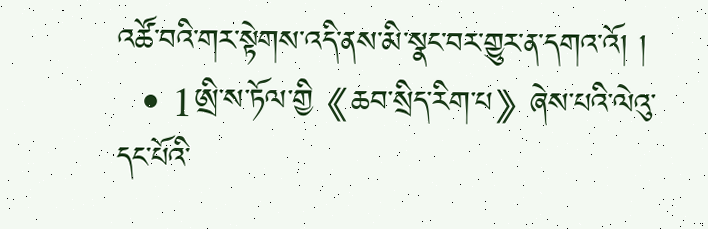འཚོ་བའི་གར་སྟེགས་འདི་ནས་མི་སྣང་བར་གྱུར་ན་དགའ་འོ། །
  • 1ཨྲི་ས་ཏོལ་གྱི《ཆབ་སྲིད་རིག་པ》ཞེས་པའི་ལེའུ་དང་པོའི་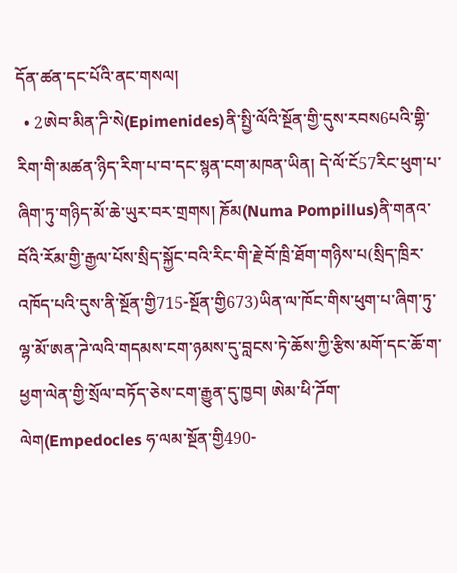དོན་ཚན་དང་པོའི་ནང་གསལ།
  • 2ཨེབ་མིན་ཌི་སེ(Epimenides)ནི་སྤྱི་ལོའི་སྔོན་གྱི་དུས་རབས6པའི་གྷི་རིག་གི་མཚན་ཉིད་རིག་པ་བ་དང་སྙན་ངག་མཁན་ཡིན། དེ་ལོ་ངོ57རིང་ཕུག་པ་ཞིག་ཏུ་གཉིད་མོ་ཆེ་ཡུར་བར་གྲགས། ཎོམ(Numa Pompillus)ནི་གནའ་བོའི་རོམ་གྱི་རྒྱལ་པོས་སྲིད་སྐྱོང་བའི་རིང་གི་རྗེ་བོ་ཁྲི་ཐོག་གཉིས་པ(སྲིད་ཁྲིར་འཁོད་པའི་དུས་ནི་སྔོན་གྱི715-སྔོན་གྱི673)ཡིན་ལ་ཁོང་གིས་ཕུག་པ་ཞིག་ཏུ་ལྷ་མོ་ཨན་ཌེ་ལའི་གདམས་ངག་ཉམས་དུ་བླངས་ཏེ་ཆོས་ཀྱི་རྩིས་མགོ་དང་ཆོ་ག་ཕྱག་ལེན་གྱི་སྲོལ་བཏོད་ཅེས་ངག་རྒྱུན་དུ་ཁྱབ། ཨེམ་ཕི་ཌོག་ལེག(Empedocles ཧ་ལམ་སྔོན་གྱི490-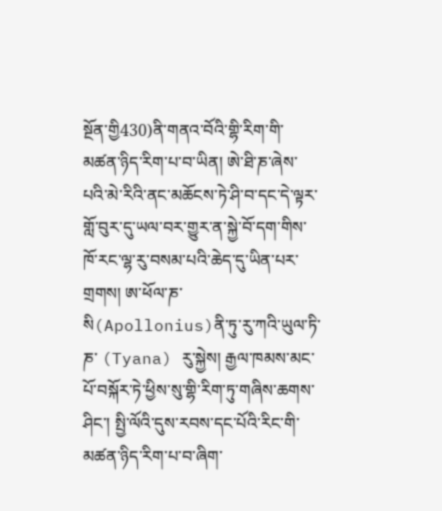སྔོན་གྱི430)ནི་གནའ་བོའི་གྷི་རིག་གི་མཚན་ཉིད་རིག་པ་བ་ཡིན། ཨེ་ཐི་ཎ་ཞེས་པའི་མེ་རིའི་ནང་མཆོངས་ཏེ་ཤི་བ་དང་དེ་ལྟར་གློ་བུར་དུ་ཡལ་བར་གྱུར་ན་སྐྱེ་བོ་དག་གིས་ཁོ་རང་ལྷ་རུ་བསམ་པའི་ཆེད་དུ་ཡིན་པར་གྲགས། ཨ་ཕོལ་ཎ་སི(Apollonius)ནི་ཏུ་རུ་ཀའི་ཡུལ་ཏི་ཎ་ (Tyana) རུ་སྐྱེས། རྒྱལ་ཁམས་མང་པོ་བསྐོར་ཏེ་ཕྱིས་སུ་གྷི་རིག་ཏུ་གཞིས་ཆགས་ཤིང་། སྤྱི་ལོའི་དུས་རབས་དང་པོའི་རིང་གི་མཚན་ཉིད་རིག་པ་བ་ཞིག་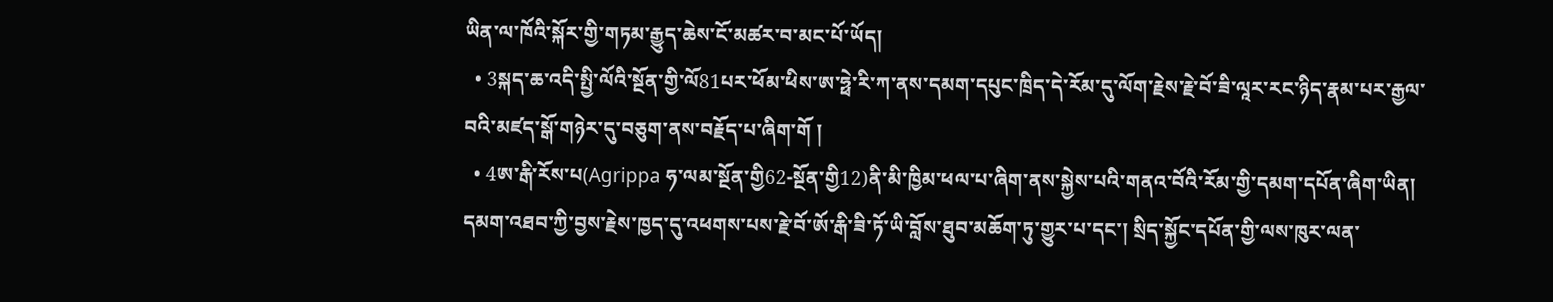ཡིན་ལ་ཁོའི་སྐོར་གྱི་གཏམ་རྒྱུད་ཆེས་ངོ་མཚར་བ་མང་པོ་ཡོད།
  • 3སྐད་ཆ་འདི་སྤྱི་ལོའི་སྔོན་གྱི་ལོ81པར་ཕོམ་ཕིས་ཨ་ཧྥེ་རི་ཀ་ནས་དམག་དཔུང་ཁྲིད་དེ་རོམ་དུ་ལོག་རྗེས་རྗེ་བོ་ཟི་ལཱར་རང་ཉིད་རྣམ་པར་རྒྱལ་བའི་མཛད་སྒོ་གཉེར་དུ་བཅུག་ནས་བརྗོད་པ་ཞིག་གོ །
  • 4ཨ་རྒི་རོས་པ(Agrippa ཧ་ལམ་སྔོན་གྱི62-སྔོན་གྱི12)ནི་མི་ཁྱིམ་ཕལ་པ་ཞིག་ནས་སྐྱེས་པའི་གནའ་བོའི་རོམ་གྱི་དམག་དཔོན་ཞིག་ཡིན། དམག་འཐབ་ཀྱི་བྱས་རྗེས་ཁྱད་དུ་འཕགས་པས་རྗེ་བོ་ཨོ་རྒི་ཟི་ཏོ་ཡི་བློས་ཐུབ་མཆོག་ཏུ་གྱུར་པ་དང་། སྲིད་སྐྱོང་དཔོན་གྱི་ལས་ཁུར་ལན་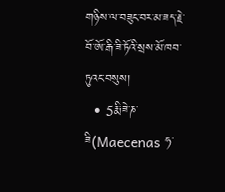གཉིས་ལ་བཟུང་བར་མ་ཟད་རྗེ་བོ་ཨོ་རྒི་ཟི་ཏོའི་སྲས་མོ་ཁབ་ཏུའང་བསུས།
  • 5རྨི་ཟེ་ཎ་ཟི(Maecenas ཧ་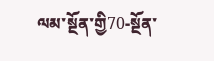ལམ་སྔོན་གྱི70-སྔོན་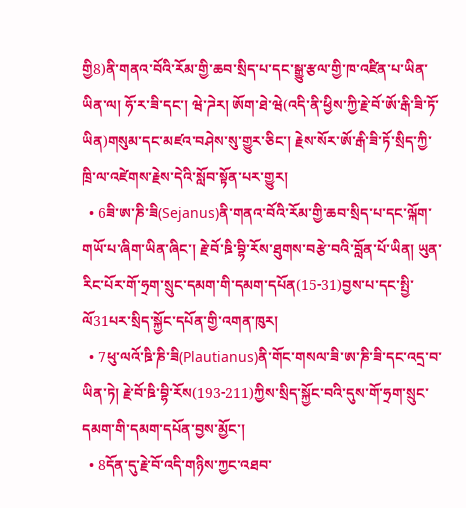གྱི8)ནི་གནའ་བོའི་རོམ་གྱི་ཆབ་སྲིད་པ་དང་སྒྱུ་རྩལ་གྱི་ཁ་འཛིན་པ་ཡིན་ཡིན་ལ། ཧོ་ར་ཟི་དང་། ཝེ་ཌེར། ཨོག་ཐེ་ཝེ(འདི་ནི་ཕྱིས་ཀྱི་རྗེ་བོ་ཨོ་རྒི་ཟི་ཏོ་ཡིན)གསུམ་དང་མཛའ་བཤེས་སུ་གྱུར་ཅིང་། རྗེས་སོར་ཨོ་རྒི་ཟི་ཏོ་སྲིད་ཀྱི་ཁྲི་ལ་འཛེགས་རྗེས་དེའི་སློབ་སྟོན་པར་གྱུར།
  • 6ཟི་ཨ་ཎི་ཟི(Sejanus)ནི་གནའ་བོའི་རོམ་གྱི་ཆབ་སྲིད་པ་དང་ལྐོག་གཡོ་པ་ཞིག་ཡིན་ཞིང་། རྗེ་བོ་ཋི་བྷི་རོས་ཐུགས་བརྩེ་བའི་བློན་པོ་ཡིན། ཡུན་རིང་པོར་གོ་ཧྲག་སྲུང་དམག་གི་དམག་དཔོན(15-31)བྱས་པ་དང་སྤྱི་ལོ31པར་སྲིད་སྐྱོང་དཔོན་གྱི་འགན་ཁུར།
  • 7ཕུ་ལའོ་ཋི་ཎི་ཟི(Plautianus)ནི་གོང་གསལ་ཟི་ཨ་ཎི་ཟི་དང་འདྲ་བ་ཡིན་ཏེ། རྗེ་བོ་ཋི་བྷི་རོས(193-211)ཀྱིས་སྲིད་སྐྱོང་བའི་དུས་གོ་ཧྲག་སྲུང་དམག་གི་དམག་དཔོན་བྱས་མྱོང་།
  • 8དོན་དུ་རྗེ་བོ་འདི་གཉིས་ཀྱང་འཐབ་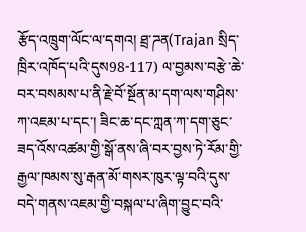རྩོད་འཁྲུག་ལོང་ལ་དགའ། ཐྲ་ཌན(Trajan སྲིད་ཁྲིར་འཁོད་པའི་དུས98-117) ལ་བྱམས་བརྩེ་ཆེ་བར་བསམས་པ་ནི་རྗེ་བོ་སྔོན་མ་དག་ལས་གཤིས་ཀ་འཇམ་པ་དང་། ཟིང་ཆ་དང་ཀླན་ཀ་དག་ཅུང་ཟད་འོས་འཚམ་གྱི་སྒོ་ནས་ཞི་བར་བྱས་ཏེ་རོམ་གྱི་རྒྱལ་ཁམས་སུ་རྒན་མོ་གསར་ཁུར་ལྟ་བའི་དུས་བདེ་གནས་འཇམ་གྱི་བསྐལ་པ་ཞིག་བྱུང་བའི་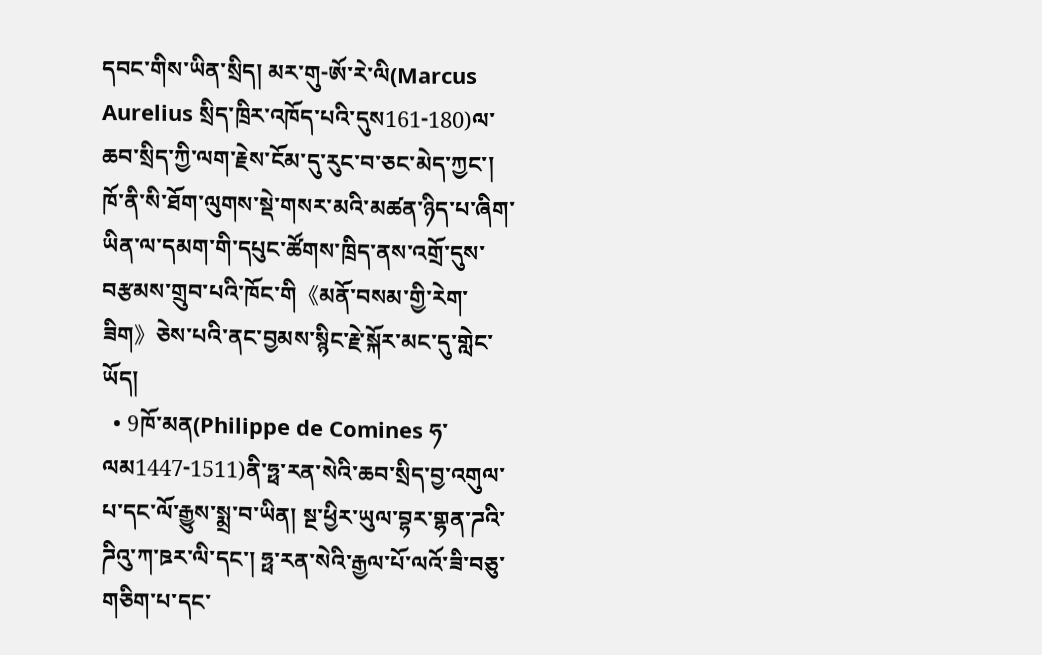དབང་གིས་ཡིན་སྲིད། མར་གུ-ཨོ་རེ་ལི(Marcus Aurelius སྲིད་ཁྲིར་འཁོད་པའི་དུས161-180)ལ་ཆབ་སྲིད་ཀྱི་ལག་རྗེས་ངོམ་དུ་རུང་བ་ཅང་མེད་ཀྱང་། ཁོ་ནི་སི་ཐོག་ལུགས་སྡེ་གསར་མའི་མཚན་ཉིད་པ་ཞིག་ཡིན་ལ་དམག་གི་དཔུང་ཚོགས་ཁྲིད་ནས་འགྲོ་དུས་བརྩམས་གྲུབ་པའི་ཁོང་གི《མནོ་བསམ་གྱི་རེག་ཟིག》ཅེས་པའི་ནང་བྱམས་སྙིང་རྗེ་སྐོར་མང་དུ་གླེང་ཡོད།
  • 9ཁོ་མན(Philippe de Comines ཧ་ལམ1447-1511)ནི་ཧྥ་རན་སེའི་ཆབ་སྲིད་བྱ་འགུལ་པ་དང་ལོ་རྒྱུས་སྨྲ་བ་ཡིན། སྔ་ཕྱིར་ཡུལ་བྷར་གྷན་ཌའི་ཌིའུ་ཀ་ཋར་ལི་དང་། ཧྥ་རན་སེའི་རྒྱལ་པོ་ལའོ་ཟི་བཅུ་གཅིག་པ་དང་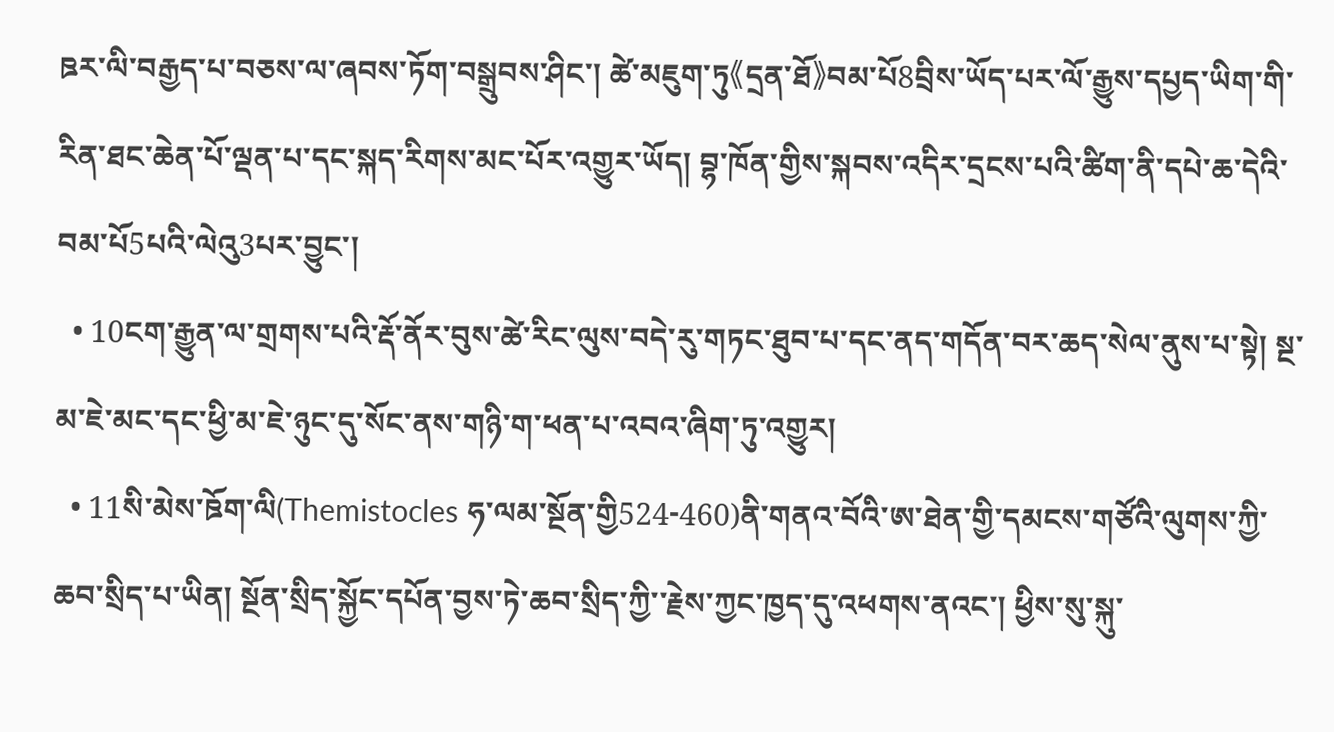ཋར་ལི་བརྒྱད་པ་བཅས་ལ་ཞབས་ཏོག་བསྒྲུབས་ཤིང་། ཚེ་མཇུག་ཏུ《དྲན་ཐོ》བམ་པོ8བྲིས་ཡོད་པར་ལོ་རྒྱུས་དཔྱད་ཡིག་གི་རིན་ཐང་ཆེན་པོ་ལྡན་པ་དང་སྐད་རིགས་མང་པོར་འགྱུར་ཡོད། བྷ་ཁོན་གྱིས་སྐབས་འདིར་དྲངས་པའི་ཚིག་ནི་དཔེ་ཆ་དེའི་བམ་པོ5པའི་ལེའུ3པར་བྱུང་།
  • 10ངག་རྒྱུན་ལ་གྲགས་པའི་རྡོ་ནོར་བུས་ཚེ་རིང་ལུས་བདེ་རུ་གཏང་ཐུབ་པ་དང་ནད་གདོན་བར་ཆད་སེལ་ནུས་པ་སྟེ། སྔ་མ་ཇེ་མང་དང་ཕྱི་མ་ཇེ་ཉུང་དུ་སོང་ནས་གཉི་ག་ཕན་པ་འབའ་ཞིག་ཏུ་འགྱུར།
  • 11སི་མེས་ཋོག་ལི(Themistocles ཧ་ལམ་སྔོན་གྱི524-460)ནི་གནའ་བོའི་ཨ་ཐེན་གྱི་དམངས་གཙོའི་ལུགས་ཀྱི་ཆབ་སྲིད་པ་ཡིན། སྔོན་སྲིད་སྐྱོང་དཔོན་བྱས་ཏེ་ཆབ་སྲིད་ཀྱི་་རྗེས་ཀྱང་ཁྱད་དུ་འཕགས་ནའང་། ཕྱིས་སུ་སྐུ་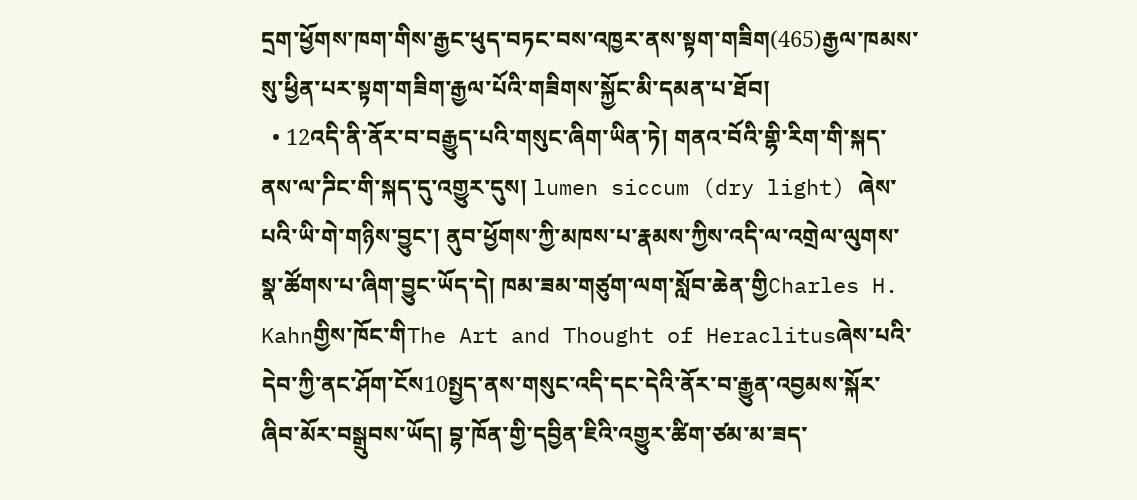དྲག་ཕྱོགས་ཁག་གིས་རྒྱང་ཕུད་བཏང་བས་འཁྱར་ནས་སྟག་གཟིག(465)རྒྱལ་ཁམས་སུ་ཕྱིན་པར་སྟག་གཟིག་རྒྱལ་པོའི་གཟིགས་སྐྱོང་མི་དམན་པ་ཐོབ།
  • 12འདི་ནི་ནོར་བ་བརྒྱུད་པའི་གསུང་ཞིག་ཡིན་ཏེ། གནའ་བོའི་གྷི་རིག་གི་སྐད་ནས་ལ་ཌིང་གི་སྐད་དུ་འགྱུར་དུས། lumen siccum (dry light) ཞེས་པའི་ཡི་གེ་གཉིས་བྱུང་། ནུབ་ཕྱོགས་ཀྱི་མཁས་པ་རྣམས་ཀྱིས་འདི་ལ་འགྲེལ་ལུགས་སྣ་ཚོགས་པ་ཞིག་བྱུང་ཡོད་དེ། ཁམ་ཟམ་གཙུག་ལག་སློབ་ཆེན་གྱིCharles H. Kahnགྱིས་ཁོང་གིThe Art and Thought of Heraclitusཞེས་པའི་དེབ་ཀྱི་ནང་ཤོག་ངོས10སྤྱད་ནས་གསུང་འདི་དང་དེའི་ནོར་བ་རྒྱུན་འབྱམས་སྐོར་ཞིབ་མོར་བསྒྲུབས་ཡོད། བྷ་ཁོན་གྱི་དབྱིན་ཇིའི་འགྱུར་ཚིག་ཙམ་མ་ཟད་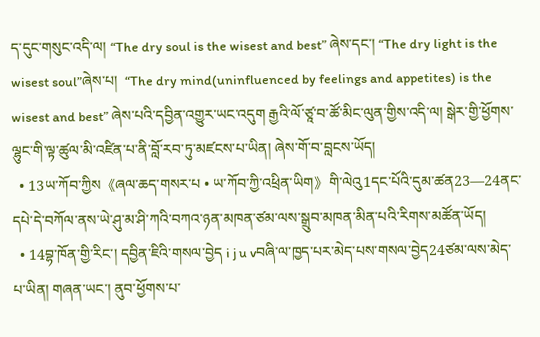ད་དུང་གསུང་འདི་ལ། “The dry soul is the wisest and best” ཞེས་དང་། “The dry light is the wisest soul”ཞེས་པ།  “The dry mind(uninfluenced by feelings and appetites) is the wisest and best” ཞེས་པའི་དབྱིན་འགྱུར་ཡང་འདུག རྒྱའི་ལོ་ཙཱ་བ་ཚོ་མིང་ལུན་གྱིས་འདི་ལ། སྒེར་གྱི་ཕྱོགས་ལྷུང་གི་ལྟ་ཚུལ་མི་འཛིན་པ་ནི་བློ་རབ་ཏུ་མཛངས་པ་ཡིན། ཞེས་གོ་བ་བླངས་ཡོད།
  • 13ཡ་ཀོབ་ཀྱིས《ཞལ་ཆད་གསར་པ • ཡ་ཀོབ་ཀྱི་འཕྲིན་ཡིག》གི་ལེའུ1དང་པོའི་དུམ་ཚན23—24ནང་དཔེ་དེ་བཀོལ་ནས་ཡེ་ཤུ་མ་ཤི་ཀའི་བཀའ་ཉན་མཁན་ཙམ་ལས་སྒྲུབ་མཁན་མིན་པའི་རིགས་མཚོན་ཡོད།
  • 14བྷ་ཁོན་གྱི་རིང་། དབྱིན་ཇིའི་གསལ་བྱེད i j u vབཞི་ལ་ཁྱད་པར་མེད་པས་གསལ་བྱེད24ཙམ་ལས་མེད་པ་ཡིན། གཞན་ཡང་། ནུབ་ཕྱོགས་པ་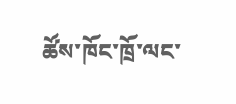ཚོས་ཁོང་ཁྲོ་ལང་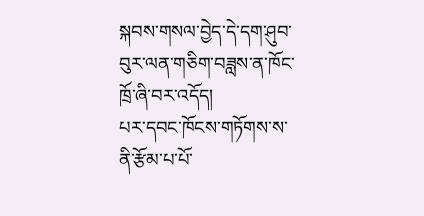སྐབས་གསལ་བྱེད་དེ་དག་ཤུབ་བུར་ལན་གཅིག་བཟླས་ན་ཁོང་ཁྲོ་ཞི་བར་འདོད།
པར་དབང་ཁོངས་གཏོགས་ས་ནི་རྩོམ་པ་པོ་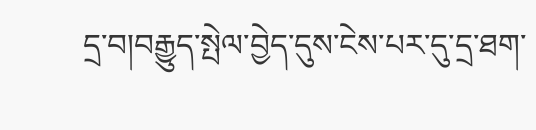དྲ་བ།བརྒྱུད་སྤེལ་བྱེད་དུས་ངེས་པར་དུ་དྲ་ཐག་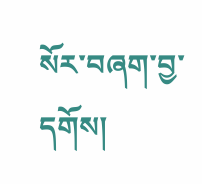སོར་བཞག་བྱ་དགོས།